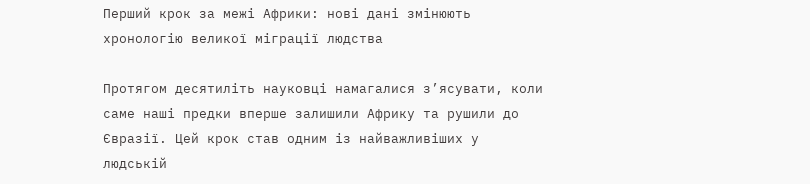Перший крок за межі Африки: нові дані змінюють хронологію великої міграції людства

Протягом десятиліть науковці намагалися з’ясувати, коли саме наші предки вперше залишили Африку та рушили до Євразії. Цей крок став одним із найважливіших у людській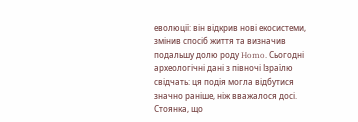еволюції: він відкрив нові екосистеми, змінив спосіб життя та визначив подальшу долю роду Homo. Сьогодні археологічні дані з півночі Ізраїлю свідчать: ця подія могла відбутися значно раніше, ніж вважалося досі.
Стоянка, що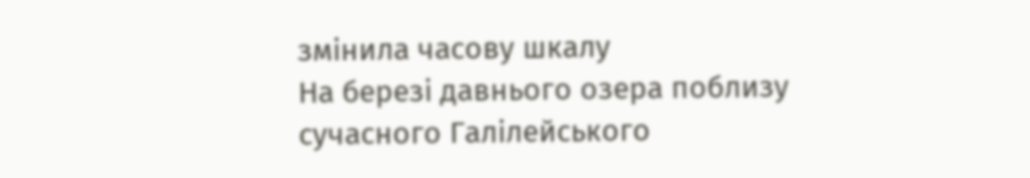змінила часову шкалу
На березі давнього озера поблизу сучасного Галілейського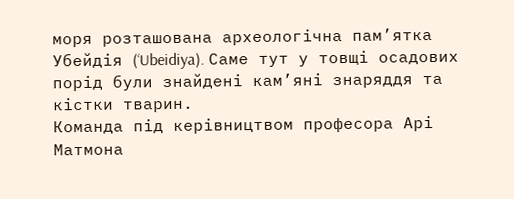моря розташована археологічна пам’ятка Убейдія (‘Ubeidiya). Саме тут у товщі осадових порід були знайдені кам’яні знаряддя та кістки тварин.
Команда під керівництвом професора Арі Матмона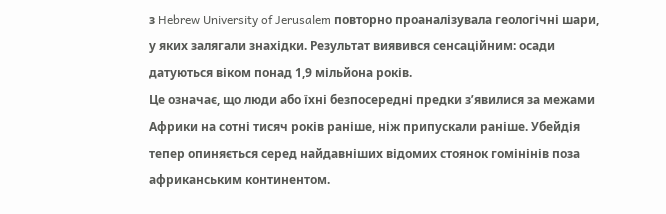з Hebrew University of Jerusalem повторно проаналізувала геологічні шари, у яких залягали знахідки. Результат виявився сенсаційним: осади датуються віком понад 1,9 мільйона років.
Це означає, що люди або їхні безпосередні предки з’явилися за межами Африки на сотні тисяч років раніше, ніж припускали раніше. Убейдія тепер опиняється серед найдавніших відомих стоянок гомінінів поза африканським континентом.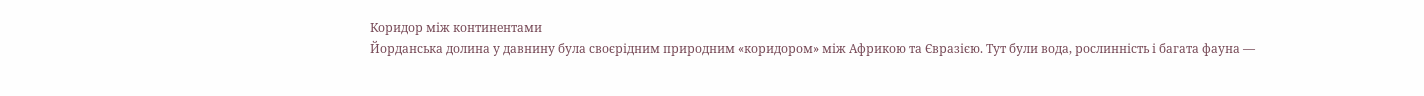Коридор між континентами
Йорданська долина у давнину була своєрідним природним «коридором» між Африкою та Євразією. Тут були вода, рослинність і багата фауна —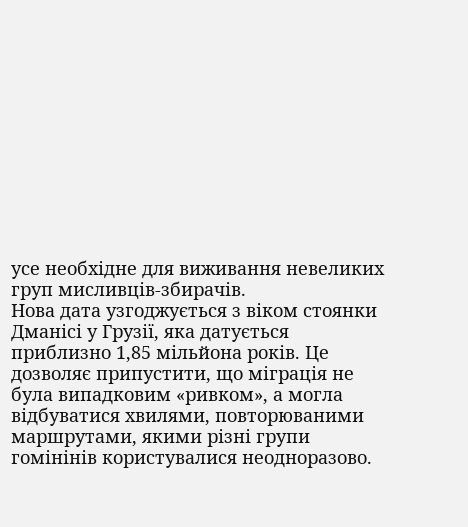усе необхідне для виживання невеликих груп мисливців-збирачів.
Нова дата узгоджується з віком стоянки Дманісі у Грузії, яка датується приблизно 1,85 мільйона років. Це дозволяє припустити, що міграція не була випадковим «ривком», а могла відбуватися хвилями, повторюваними маршрутами, якими різні групи гомінінів користувалися неодноразово.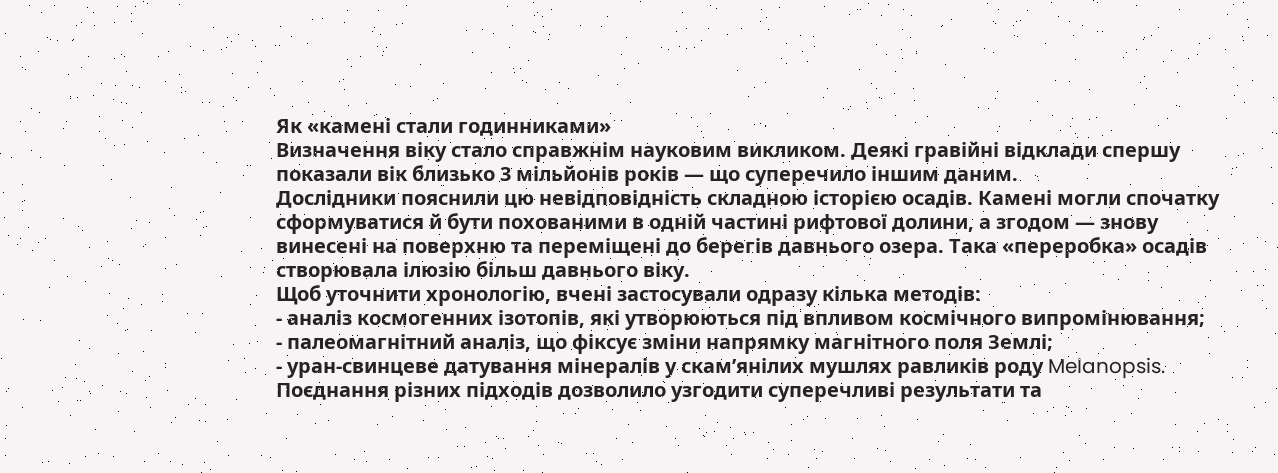Як «камені стали годинниками»
Визначення віку стало справжнім науковим викликом. Деякі гравійні відклади спершу показали вік близько 3 мільйонів років — що суперечило іншим даним.
Дослідники пояснили цю невідповідність складною історією осадів. Камені могли спочатку сформуватися й бути похованими в одній частині рифтової долини, а згодом — знову винесені на поверхню та переміщені до берегів давнього озера. Така «переробка» осадів створювала ілюзію більш давнього віку.
Щоб уточнити хронологію, вчені застосували одразу кілька методів:
- аналіз космогенних ізотопів, які утворюються під впливом космічного випромінювання;
- палеомагнітний аналіз, що фіксує зміни напрямку магнітного поля Землі;
- уран-свинцеве датування мінералів у скам’янілих мушлях равликів роду Melanopsis.
Поєднання різних підходів дозволило узгодити суперечливі результати та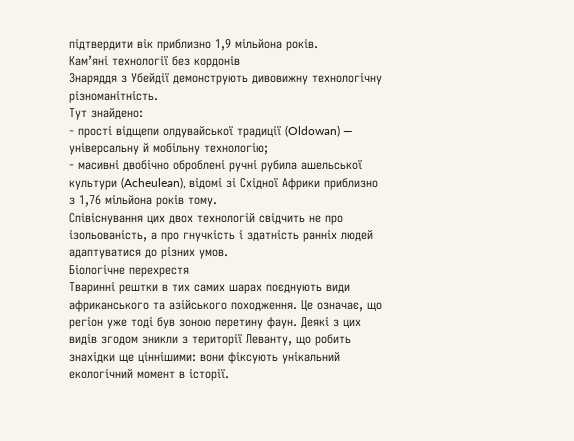підтвердити вік приблизно 1,9 мільйона років.
Кам’яні технології без кордонів
Знаряддя з Убейдії демонструють дивовижну технологічну різноманітність.
Тут знайдено:
- прості відщепи олдувайської традиції (Oldowan) — універсальну й мобільну технологію;
- масивні двобічно оброблені ручні рубила ашельської культури (Acheulean), відомі зі Східної Африки приблизно з 1,76 мільйона років тому.
Співіснування цих двох технологій свідчить не про ізольованість, а про гнучкість і здатність ранніх людей адаптуватися до різних умов.
Біологічне перехрестя
Тваринні рештки в тих самих шарах поєднують види африканського та азійського походження. Це означає, що регіон уже тоді був зоною перетину фаун. Деякі з цих видів згодом зникли з території Леванту, що робить знахідки ще ціннішими: вони фіксують унікальний екологічний момент в історії.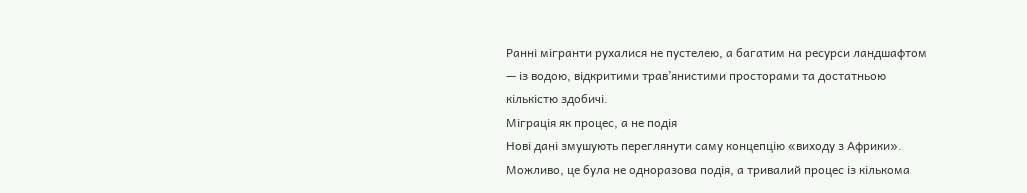Ранні мігранти рухалися не пустелею, а багатим на ресурси ландшафтом — із водою, відкритими трав’янистими просторами та достатньою кількістю здобичі.
Міграція як процес, а не подія
Нові дані змушують переглянути саму концепцію «виходу з Африки». Можливо, це була не одноразова подія, а тривалий процес із кількома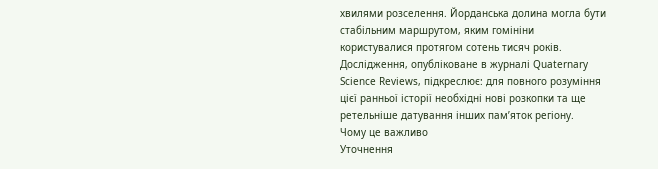хвилями розселення. Йорданська долина могла бути стабільним маршрутом, яким гомініни користувалися протягом сотень тисяч років.
Дослідження, опубліковане в журналі Quaternary Science Reviews, підкреслює: для повного розуміння цієї ранньої історії необхідні нові розкопки та ще ретельніше датування інших пам’яток регіону.
Чому це важливо
Уточнення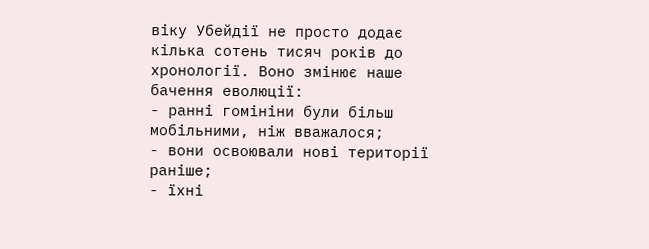віку Убейдії не просто додає кілька сотень тисяч років до хронології. Воно змінює наше бачення еволюції:
- ранні гомініни були більш мобільними, ніж вважалося;
- вони освоювали нові території раніше;
- їхні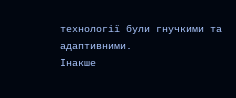технології були гнучкими та адаптивними.
Інакше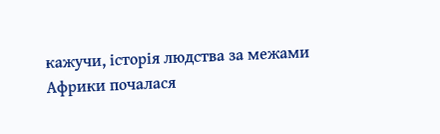кажучи, історія людства за межами Африки почалася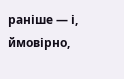раніше — і, ймовірно,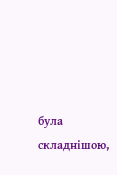була складнішою,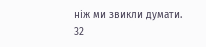ніж ми звикли думати.
32